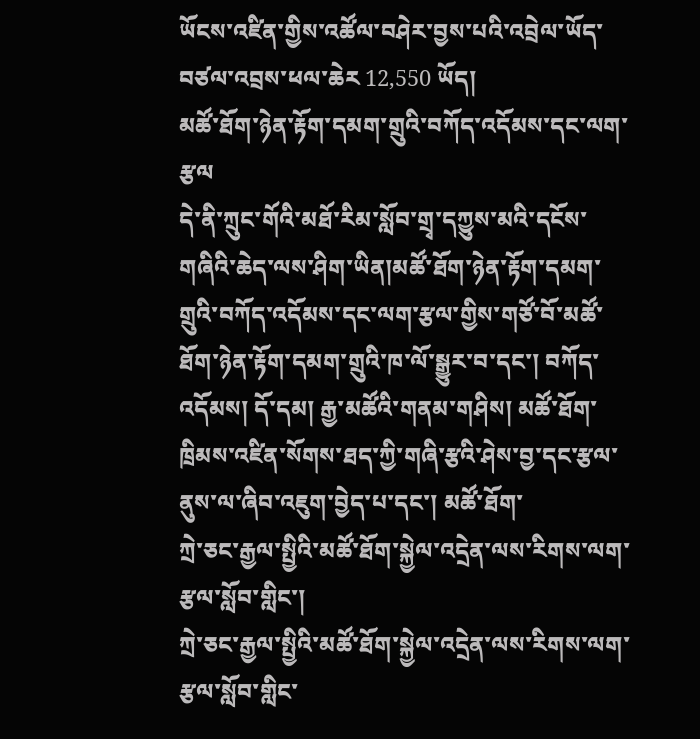ཡོངས་འཛིན་གྱིས་འཚོལ་བཤེར་བྱས་པའི་འབྲེལ་ཡོད་བཙལ་འབྲས་ཕལ་ཆེར 12,550 ཡོད།
མཚོ་ཐོག་ཉེན་རྟོག་དམག་གྲུའི་བཀོད་འདོམས་དང་ལག་རྩལ
དེ་ནི་ཀྲུང་གོའི་མཐོ་རིམ་སློབ་གྲྭ་དཀྱུས་མའི་དངོས་གཞིའི་ཆེད་ལས་ཤིག་ཡིན།མཚོ་ཐོག་ཉེན་རྟོག་དམག་གྲུའི་བཀོད་འདོམས་དང་ལག་རྩལ་གྱིས་གཙོ་བོ་མཚོ་ཐོག་ཉེན་རྟོག་དམག་གྲུའི་ཁ་ལོ་སྒྱུར་བ་དང་། བཀོད་འདོམས། དོ་དམ། རྒྱ་མཚོའི་གནམ་གཤིས། མཚོ་ཐོག་ཁྲིམས་འཛིན་སོགས་ཐད་ཀྱི་གཞི་རྩའི་ཤེས་བྱ་དང་རྩལ་ནུས་ལ་ཞིབ་འཇུག་བྱེད་པ་དང་། མཚོ་ཐོག་
ཀྲེ་ཅང་རྒྱལ་སྤྱིའི་མཚོ་ཐོག་སྐྱེལ་འདྲེན་ལས་རིགས་ལག་རྩལ་སློབ་གླིང་།
ཀྲེ་ཅང་རྒྱལ་སྤྱིའི་མཚོ་ཐོག་སྐྱེལ་འདྲེན་ལས་རིགས་ལག་རྩལ་སློབ་གླིང་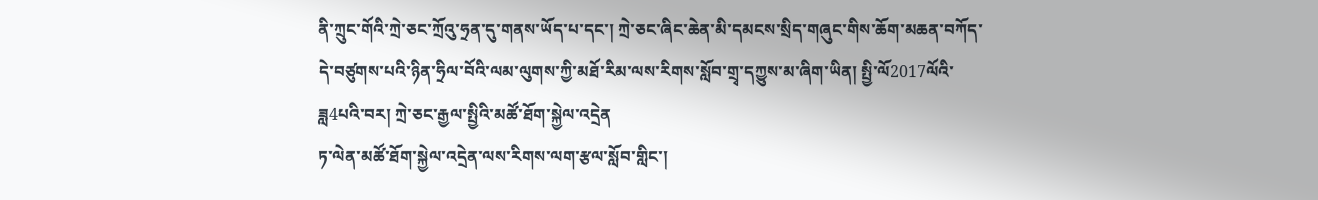ནི་ཀྲུང་གོའི་ཀྲེ་ཅང་ཀྲོའུ་ཧྲན་དུ་གནས་ཡོད་པ་དང་། ཀྲེ་ཅང་ཞིང་ཆེན་མི་དམངས་སྲིད་གཞུང་གིས་ཆོག་མཆན་བཀོད་དེ་བཙུགས་པའི་ཉིན་ཧྲིལ་བོའི་ལམ་ལུགས་ཀྱི་མཐོ་རིམ་ལས་རིགས་སློབ་གྲྭ་དཀྱུས་མ་ཞིག་ཡིན། སྤྱི་ལོ2017ལོའི་ཟླ4པའི་བར། ཀྲེ་ཅང་རྒྱལ་སྤྱིའི་མཚོ་ཐོག་སྐྱེལ་འདྲེན
ཏ་ལེན་མཚོ་ཐོག་སྐྱེལ་འདྲེན་ལས་རིགས་ལག་རྩལ་སློབ་གླིང་།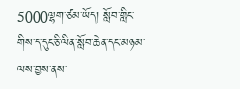5000ལྷག་ཙམ་ཡོད། སློབ་གླིང་གིས་ད་དུང་ཅི་ལིན་སློབ་ཆེན་དང་མཉམ་ལས་བྱས་ནས་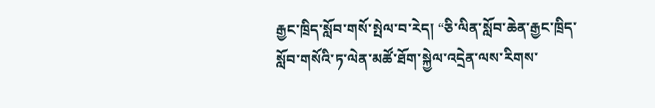རྒྱང་ཁྲིད་སློབ་གསོ་སྤེལ་བ་རེད། “ཅི་ལིན་སློབ་ཆེན་རྒྱང་ཁྲིད་སློབ་གསོའི་ཏ་ལེན་མཚོ་ཐོག་སྐྱེལ་འདྲེན་ལས་རིགས་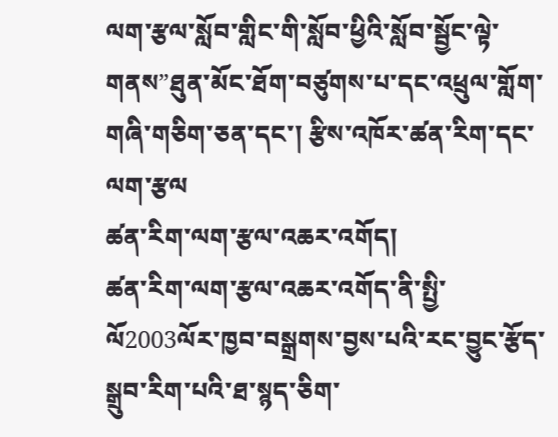ལག་རྩལ་སློབ་གླིང་གི་སློབ་ཕྱིའི་སློབ་སྦྱོང་ལྟེ་གནས”ཐུན་མོང་ཐོག་བཙུགས་པ་དང་འཕྲུལ་གློག་གཞི་གཅིག་ཅན་དང་། རྩིས་འཁོར་ཚན་རིག་དང་ལག་རྩལ
ཚན་རིག་ལག་རྩལ་འཆར་འགོད།
ཚན་རིག་ལག་རྩལ་འཆར་འགོད་ནི་སྤྱི་ལོ2003ལོར་ཁྱབ་བསྒྲགས་བྱས་པའི་རང་བྱུང་རྩོད་སྒྲུབ་རིག་པའི་ཐ་སྙད་ཅིག་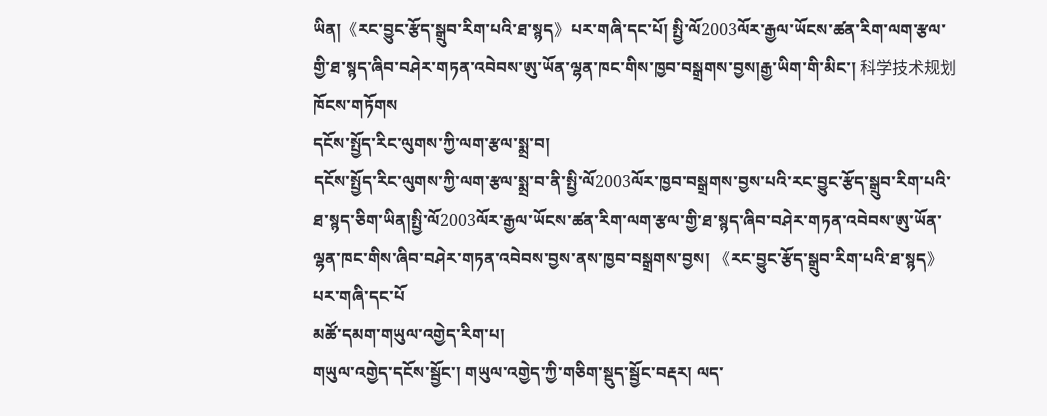ཡིན།《རང་བྱུང་རྩོད་སྒྲུབ་རིག་པའི་ཐ་སྙད》པར་གཞི་དང་པོ། སྤྱི་ལོ2003ལོར་རྒྱལ་ཡོངས་ཚན་རིག་ལག་རྩལ་གྱི་ཐ་སྙད་ཞིབ་བཤེར་གཏན་འབེབས་ཨུ་ཡོན་ལྷན་ཁང་གིས་ཁྱབ་བསྒྲགས་བྱས།རྒྱ་ཡིག་གི་མིང་། 科学技术规划 ཁོངས་གཏོགས
དངོས་སྤྱོད་རིང་ལུགས་ཀྱི་ལག་རྩལ་སྨྲ་བ།
དངོས་སྤྱོད་རིང་ལུགས་ཀྱི་ལག་རྩལ་སྨྲ་བ་ནི་སྤྱི་ལོ2003ལོར་ཁྱབ་བསྒྲགས་བྱས་པའི་རང་བྱུང་རྩོད་སྒྲུབ་རིག་པའི་ཐ་སྙད་ཅིག་ཡིན།སྤྱི་ལོ2003ལོར་རྒྱལ་ཡོངས་ཚན་རིག་ལག་རྩལ་གྱི་ཐ་སྙད་ཞིབ་བཤེར་གཏན་འབེབས་ཨུ་ཡོན་ལྷན་ཁང་གིས་ཞིབ་བཤེར་གཏན་འབེབས་བྱས་ནས་ཁྱབ་བསྒྲགས་བྱས། 《རང་བྱུང་རྩོད་སྒྲུབ་རིག་པའི་ཐ་སྙད》པར་གཞི་དང་པོ
མཚོ་དམག་གཡུལ་འགྱེད་རིག་པ།
གཡུལ་འགྱེད་དངོས་སྦྱོང་། གཡུལ་འགྱེད་ཀྱི་གཅིག་སྡུད་སྦྱོང་བརྡར། ལད་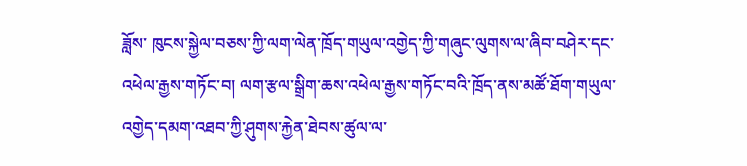ཟློས་ ཁུངས་སྐྱེལ་བཅས་ཀྱི་ལག་ལེན་ཁྲོད་གཡུལ་འགྱེད་ཀྱི་གཞུང་ལུགས་ལ་ཞིབ་བཤེར་དང་འཕེལ་རྒྱས་གཏོང་བ། ལག་རྩལ་སྒྲིག་ཆས་འཕེལ་རྒྱས་གཏོང་བའི་ཁྲོད་ནས་མཚོ་ཐོག་གཡུལ་འགྱེད་དམག་འཐབ་ཀྱི་ཤུགས་རྐྱེན་ཐེབས་ཚུལ་ལ་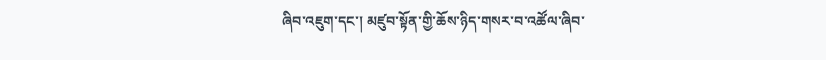ཞིབ་འཇུག་དང་། མཛུབ་སྟོན་གྱི་ཆོས་ཉིད་གསར་བ་འཚོལ་ཞིབ་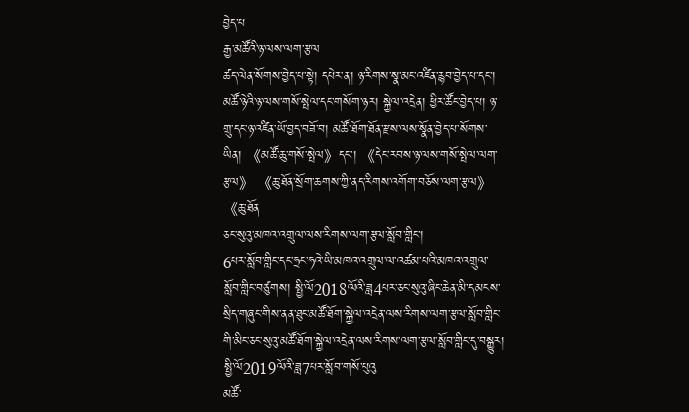བྱེད་པ
རྒྱ་མཚོའི་ཉ་ལས་ལག་རྩལ
ཚད་ལེན་སོགས་བྱེད་པ་སྟེ། དཔེར་ན། ཉ་རིགས་སྣ་མང་འཛིན་རྙབ་བྱེད་པ་དང་། མཚོ་ཉེའི་ཉ་ལས་གསོ་སྤེལ་དང་གསོག་ཉར། སྐྱེལ་འདྲེན། ཕྱིར་ཚོང་བྱེད་པ། ཉ་གྲུ་དང་ཉ་འཛིན་ཡོ་བྱད་བཟོ་བ། མཚོ་ཐོག་ཐོན་རྫས་ལས་སྣོན་བྱེད་པ་སོགས་ཡིན། 《མཚོ་ཆུ་གསོ་སྤེལ》དང་། 《དེང་རབས་ཉ་ལས་གསོ་སྤེལ་ལག་རྩལ》 《ཆུ་ཐོན་སྲོག་ཆགས་ཀྱི་ནད་རིགས་འགོག་བཅོས་ལག་རྩལ》 《ཆུ་ཐོན
ཅང་སུའུ་མཁའ་འགྲུལ་ལས་རིགས་ལག་རྩལ་སློབ་གླིང་།
6པར་སློབ་གླིང་དང་ཧྲང་ཧའེ་ཡི་མཁའ་འགྲུལ་ལ་འཚམ་པའི་མཁའ་འགྲུལ་སློབ་གླིང་བཙུགས། སྤྱི་ལོ2018ལོའི་ཟླ4པར་ཅང་སུའུ་ཞིང་ཆེན་མི་དམངས་སྲིད་གཞུང་གིས་ནན་ཐུང་མཚོ་ཐོག་སྐྱེལ་འདྲེན་ལས་རིགས་ལག་རྩལ་སློབ་གླིང་གི་མིང་ཅང་སུའུ་མཚོ་ཐོག་སྐྱེལ་འདྲེན་ལས་རིགས་ལག་རྩལ་སློབ་གླིང་དུ་བསྒྱུར། སྤྱི་ལོ2019ལོའི་ཟླ7པར་སློབ་གསོ་པུའུ
མཚོ་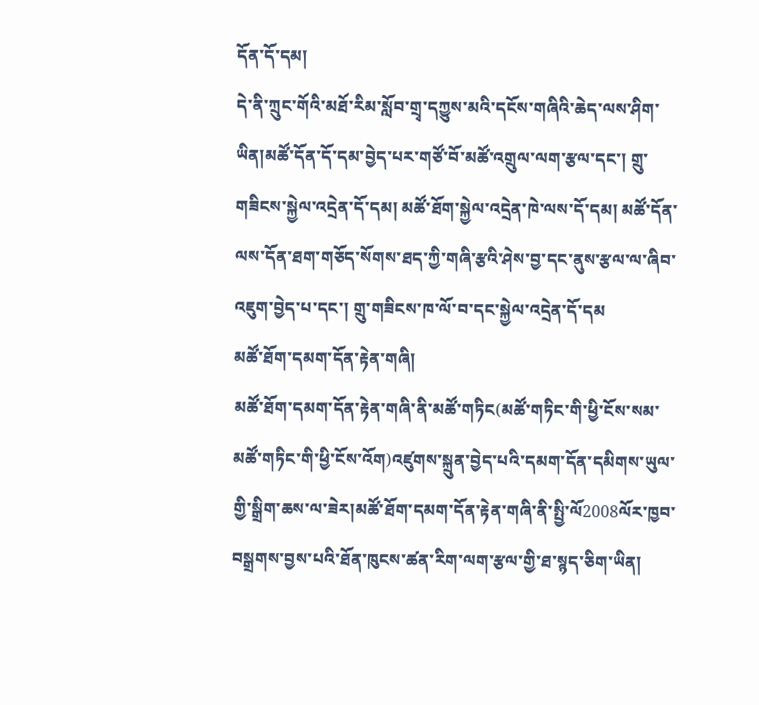དོན་དོ་དམ།
དེ་ནི་ཀྲུང་གོའི་མཐོ་རིམ་སློབ་གྲྭ་དཀྱུས་མའི་དངོས་གཞིའི་ཆེད་ལས་ཤིག་ཡིན།མཚོ་དོན་དོ་དམ་བྱེད་པར་གཙོ་བོ་མཚོ་འགྲུལ་ལག་རྩལ་དང་། གྲུ་གཟིངས་སྐྱེལ་འདྲེན་དོ་དམ། མཚོ་ཐོག་སྐྱེལ་འདྲེན་ཁེ་ལས་དོ་དམ། མཚོ་དོན་ལས་དོན་ཐག་གཅོད་སོགས་ཐད་ཀྱི་གཞི་རྩའི་ཤེས་བྱ་དང་ནུས་རྩལ་ལ་ཞིབ་འཇུག་བྱེད་པ་དང་། གྲུ་གཟིངས་ཁ་ལོ་བ་དང་སྐྱེལ་འདྲེན་དོ་དམ
མཚོ་ཐོག་དམག་དོན་རྟེན་གཞི།
མཚོ་ཐོག་དམག་དོན་རྟེན་གཞི་ནི་མཚོ་གཏིང(མཚོ་གཏིང་གི་ཕྱི་ངོས་སམ་མཚོ་གཏིང་གི་ཕྱི་ངོས་འོག)འཛུགས་སྐྲུན་བྱེད་པའི་དམག་དོན་དམིགས་ཡུལ་གྱི་སྒྲིག་ཆས་ལ་ཟེར།མཚོ་ཐོག་དམག་དོན་རྟེན་གཞི་ནི་སྤྱི་ལོ2008ལོར་ཁྱབ་བསྒྲགས་བྱས་པའི་ཐོན་ཁུངས་ཚན་རིག་ལག་རྩལ་གྱི་ཐ་སྙད་ཅིག་ཡིན།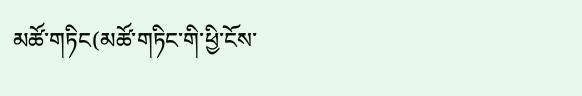མཚོ་གཏིང(མཚོ་གཏིང་གི་ཕྱི་ངོས་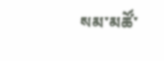སམ་མཚོ་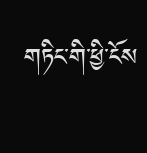གཏིང་གི་ཕྱི་ངོས